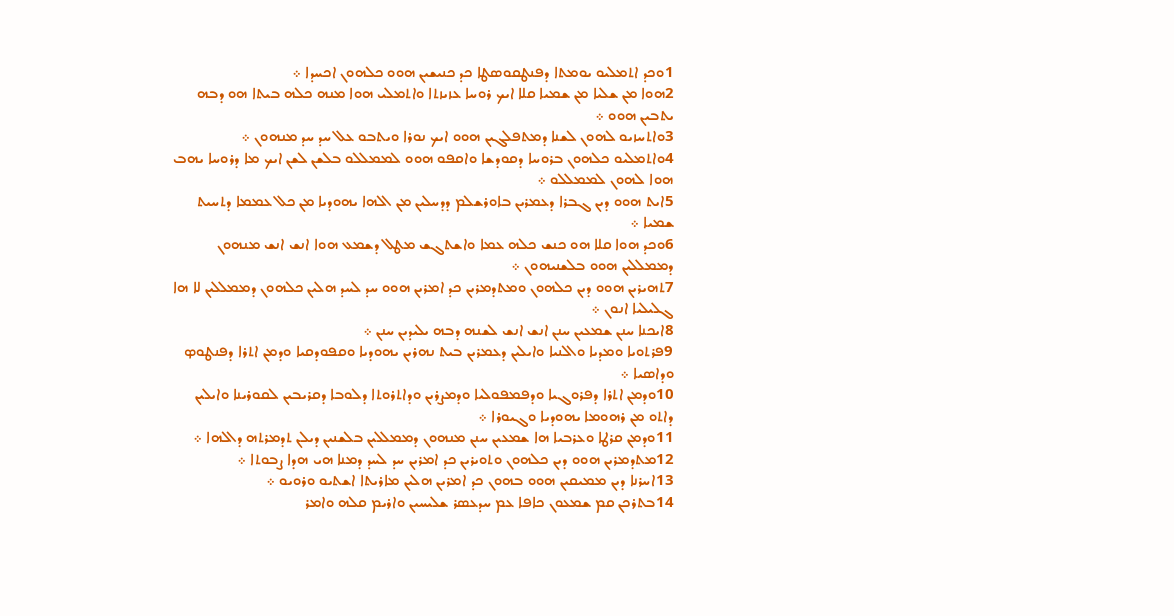1ܘܟܕ ܐܬܡܠܝܘ ܝܘܡܬܐ ܕܦܢܛܩܘܤܛܐ ܟܕ ܟܢܝܫܝܢ ܗܘܘ ܟܠܗܘܢ ܐܟܚܕܐ ܀
2ܗܘܐ ܡܢ ܫܠܝܐ ܡܢ ܫܡܝܐ ܩܠܐ ܐܝܟ ܪܘܚܐ ܥܙܝܙܬܐ ܘܐܬܡܠܝ ܗܘܐ ܡܢܗ ܟܠܗ ܒܝܬܐ ܗܘ ܕܒܗ ܝܬܒܝܢ ܗܘܘ ܀
3ܘܐܬܚܙܝܘ ܠܗܘܢ ܠܫܢܐ ܕܡܬܦܠܓܝܢ ܗܘܘ ܐܝܟ ܢܘܪܐ ܘܝܬܒܘ ܥܠ ܚܕ ܚܕ ܡܢܗܘܢ ܀
4ܘܐܬܡܠܝܘ ܟܠܗܘܢ ܒܪܘܚܐ ܕܩܘܕܫܐ ܘܐܩܦܘ ܗܘܘ ܠܡܡܠܠܘ ܒܠܫܢ ܠܫܢ ܐܝܟ ܡܐ ܕܪܘܚܐ ܝܗܒ ܗܘܐ ܠܗܘܢ ܠܡܡܠܠܘ ܀
5ܐܝܬ ܗܘܘ ܕܝܢ ܓܒܪܐ ܕܥܡܪܝܢ ܒܐܘܪܫܠܡ ܕܕܚܠܝܢ ܡܢ ܐܠܗܐ ܝܗܘܕܝܐ ܡܢ ܟܠ ܥܡܡܐ ܕܬܚܝܬ ܫܡܝܐ ܀
6ܘܟܕ ܗܘܐ ܩܠܐ ܗܘ ܟܢܫ ܟܠܗ ܥܡܐ ܘܐܫܬܓܫ ܡܛܠ ܕܫܡܥ ܗܘܐ ܐܢܫ ܐܢܫ ܡܢܗܘܢ ܕܡܡܠܠܝܢ ܗܘܘ ܒܠܫܢܝܗܘܢ ܀
7ܬܗܝܪܝܢ ܗܘܘ ܕܝܢ ܟܠܗܘܢ ܘܡܬܕܡܪܝܢ ܟܕ ܐܡܪܝܢ ܗܘܘ ܚܕ ܠܚܕ ܗܠܝܢ ܟܠܗܘܢ ܕܡܡܠܠܝܢ ܠܐ ܗܐ ܓܠܝܠܝܐ ܐܢܘܢ ܀
8ܐܝܟܢܐ ܚܢܢ ܫܡܥܝܢ ܚܢܢ ܐܢܫ ܐܢܫ ܠܫܢܗ ܕܒܗ ܝܠܝܕܝܢ ܚܢܢ ܀
9ܦܪܬܘܝܐ ܘܡܕܝܐ ܘܐܠܢܝܐ ܘܐܝܠܝܢ ܕܥܡܪܝܢ ܒܝܬ ܢܗܪܝܢ ܝܗܘܕܝܐ ܘܩܦܘܕܩܝܐ ܘܕܡܢ ܐܬܪܐ ܕܦܢܛܘܤ ܘܕܐܤܝܐ ܀
10ܘܕܡܢ ܐܬܪܐ ܕܦܪܘܓܝܐ ܘܕܦܡܦܘܠܝܐ ܘܕܡܨܪܝܢ ܘܕܐܬܪܘܬܐ ܕܠܘܒܐ ܕܩܪܝܒܝܢ ܠܩܘܪܝܢܐ ܘܐܝܠܝܢ ܕܐܬܘ ܡܢ ܪܗܘܡܐ ܝܗܘܕܝܐ ܘܓܝܘܪܐ ܀
11ܘܕܡܢ ܩܪܛܐ ܘܥܪܒܝܐ ܗܐ ܫܡܥܝܢ ܚܢܢ ܡܢܗܘܢ ܕܡܡܠܠܝܢ ܒܠܫܢܝܢ ܕܝܠܢ ܬܕܡܪܬܗ ܕܐܠܗܐ ܀
12ܡܬܕܡܪܝܢ ܗܘܘ ܕܝܢ ܟܠܗܘܢ ܘܬܘܝܪܝܢ ܟܕ ܐܡܪܝܢ ܚܕ ܠܚܕ ܕܡܢܐ ܗܝ ܗܕܐ ܨܒܘܬܐ ܀
13ܐܚܪܢܐ ܕܝܢ ܡܡܝܩܝܢ ܗܘܘ ܒܗܘܢ ܟܕ ܐܡܪܝܢ ܗܠܝܢ ܡܐܪܝܬܐ ܐܫܬܝܘ ܘܪܘܝܘ ܀
14ܒܬܪܟܢ ܩܡ ܫܡܥܘܢ ܟܐܦܐ ܥܡ ܚܕܥܤܪ ܫܠܝܚܝܢ ܘܐܪܝܡ ܩܠܗ ܘܐܡܪ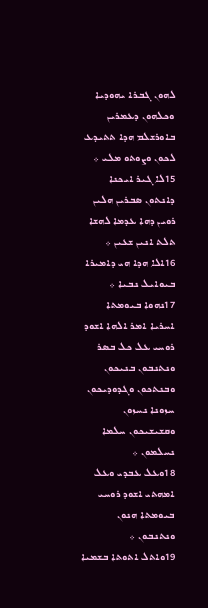ܠܗܘܢ ܓܒܪܐ ܝܗܘܕܝܐ ܘܟܠܗܘܢ ܕܥܡܪܝܢ ܒܐܘܪܫܠܡ ܗܕܐ ܬܬܝܕܥ ܠܟܘܢ ܘܨܘܬܘ ܡܠܝ ܀
15ܠܐ ܓܝܪ ܐܝܟܢܐ ܕܐܢܬܘܢ ܤܒܪܝܢ ܗܠܝܢ ܪܘܝܢ ܕܗܐ ܥܕܡܐ ܠܗܫܐ ܬܠܬ ܐܢܝܢ ܫܥܝܢ ܀
16ܐܠܐ ܗܕܐ ܗܝ ܕܐܡܝܪܐ ܒܝܘܐܝܠ ܢܒܝܐ ܀
17ܢܗܘܐ ܒܝܘܡܬܐ ܐܚܪܝܐ ܐܡܪ ܐܠܗܐ ܐܫܘܕ ܪܘܚܝ ܥܠ ܟܠ ܒܤܪ ܘܢܬܢܒܘܢ ܒܢܝܟܘܢ ܘܒܢܬܟܘܢ ܘܓܕܘܕܝܟܘܢ ܚܙܘܢܐ ܢܚܙܘܢ ܘܩܫܝܫܝܟܘܢ ܚܠܡܐ ܢܚܠܡܘܢ ܀
18ܘܥܠ ܥܒܕܝ ܘܥܠ ܐܡܗܬܝ ܐܫܘܕ ܪܘܚܝ ܒܝܘܡܬܐ ܗܢܘܢ ܘܢܬܢܒܘܢ ܀
19ܘܐܬܠ ܐܬܘܬܐ ܒܫܡܝܐ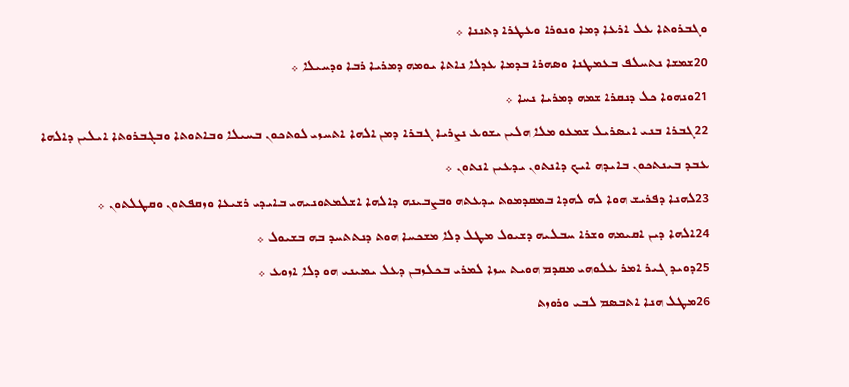ܘܓܒܪܘܬܐ ܥܠ ܐܪܥܐ ܕܡܐ ܘܢܘܪܐ ܘܥܛܪܐ ܕܬܢܢܐ ܀
20ܫܡܫܐ ܢܬܚܠܦ ܒܥܡܛܢܐ ܘܤܗܪܐ ܒܕܡܐ ܥܕܠܐ ܢܐܬܐ ܝܘܡܗ ܕܡܪܝܐ ܪܒܐ ܘܕܚܝܠܐ ܀
21ܘܢܗܘܐ ܟܠ ܕܢܩܪܐ ܫܡܗ ܕܡܪܝܐ ܢܚܐ ܀
22ܓܒܪܐ ܒܢܝ ܐܝܤܪܝܠ ܫܡܥܘ ܡܠܐ ܗܠܝܢ ܝܫܘܥ ܢܨܪܝܐ ܓܒܪܐ ܕܡܢ ܐܠܗܐ ܐܬܚܙܝ ܠܘܬܟܘܢ ܒܚܝܠܐ ܘܒܐܬܘܬܐ ܘܒܓܒܪܘܬܐ ܐܝܠܝܢ ܕܐܠܗܐ ܥܒܕ ܒܝܢܬܟܘܢ ܒܐܝܕܗ ܐܝܟ ܕܐܢܬܘܢ ܝܕܥܝܢ ܐܢܬܘܢ ܀
23ܠܗܢܐ ܕܦܪܝܫ ܗܘܐ ܠܗ ܠܗܕܐ ܒܡܩܕܡܘܬ ܝܕܥܬܗ ܘܒܨܒܝܢܗ ܕܐܠܗܐ ܐܫܠܡܬܘܢܝܗܝ ܒܐܝܕܝ ܪܫܝܥܐ ܘܙܩܦܬܘܢ ܘܩܛܠܬܘܢ ܀
24ܐܠܗܐ ܕܝܢ ܐܩܝܡܗ ܘܫܪܐ ܚܒܠܝܗ ܕܫܝܘܠ ܡܛܠ ܕܠܐ ܡܫܟܚܐ ܗܘܬ ܕܢܬܬܚܕ ܒܗ ܒܫܝܘܠ ܀
25ܕܘܝܕ ܓܝܪ ܐܡܪ ܥܠܘܗܝ ܡܩܕܡ ܗܘܝܬ ܚܙܐ ܠܡܪܝ ܒܟܠܙܒܢ ܕܥܠ ܝܡܝܢܝ ܗܘ ܕܠܐ ܐܙܘܥ ܀
26ܡܛܠ ܗܢܐ ܐܬܒܤܡ ܠܒܝ ܘܪܘܙܬ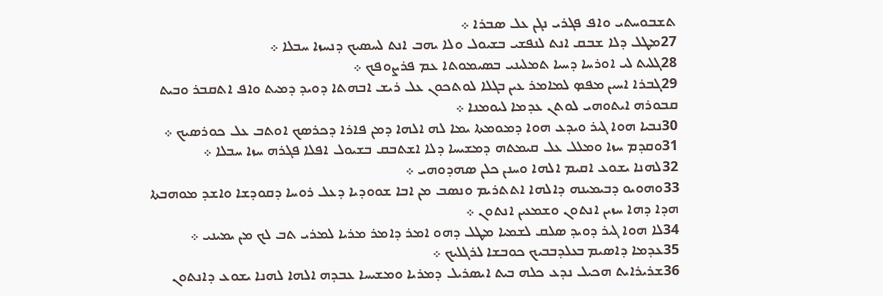ܬܫܒܘܚܬܝ ܘܐܦ ܦܓܪܝ ܢܓܢ ܥܠ ܤܒܪܐ ܀
27ܡܛܠ ܕܠܐ ܫܒܩ ܐܢܬ ܠܢܦܫܝ ܒܫܝܘܠ ܘܠܐ ܝܗܒ ܐܢܬ ܠܚܤܝܟ ܕܢܚܙܐ ܚܒܠܐ ܀
28ܓܠܝܬ ܠܝ ܐܘܪܚܐ ܕܚܝܐ ܬܡܠܝܢܝ ܒܤܝܡܘܬܐ ܥܡ ܦܪܨܘܦܟ ܀
29ܓܒܪܐ ܐܚܝܢ ܡܦܤ ܠܡܐܡܪ ܥܝܢ ܒܓܠܐ ܠܘܬܟܘܢ ܥܠ ܪܝܫ ܐܒܗܬܐ ܕܘܝܕ ܕܡܝܬ ܘܐܦ ܐܬܩܒܪ ܘܒܝܬ ܩܒܘܪܗ ܐܝܬܘܗܝ ܠܘܬܢ ܥܕܡܐ ܠܝܘܡܢܐ ܀
30ܢܒܝܐ ܗܘܐ ܓܝܪ ܘܝܕܥ ܗܘܐ ܕܡܘܡܬܐ ܝܡܐ ܠܗ ܐܠܗܐ ܕܡܢ ܦܐܪܐ ܕܟܪܤܟ ܐܘܬܒ ܥܠ ܟܘܪܤܝܟ ܀
31ܘܩܕܡ ܚܙܐ ܘܡܠܠ ܥܠ ܩܝܡܬܗ ܕܡܫܝܚܐ ܕܠܐ ܐܫܬܒܩ ܒܫܝܘܠ ܐܦܠܐ ܦܓܪܗ ܚܙܐ ܚܒܠܐ ܀
32ܠܗܢܐ ܝܫܘܥ ܐܩܝܡ ܐܠܗܐ ܘܚܢܢ ܟܠܢ ܤܗܕܘܗܝ ܀
33ܘܗܘܝܘ ܕܒܝܡܝܢܗ ܕܐܠܗܐ ܐܬܬܪܝܡ ܘܢܤܒ ܡܢ ܐܒܐ ܫܘܘܕܝܐ ܕܥܠ ܪܘܚܐ ܕܩܘܕܫܐ ܘܐܫܕ ܡܘܗܒܬܐ ܗܕܐ ܕܗܐ ܚܙܝܢ ܐܢܬܘܢ ܘܫܡܥܝܢ ܐܢܬܘܢ ܀
34ܠܐ ܗܘܐ ܓܝܪ ܕܘܝܕ ܤܠܩ ܠܫܡܝܐ ܡܛܠ ܕܗܘ ܐܡܪ ܕܐܡܪ ܡܪܝܐ ܠܡܪܝ ܬܒ ܠܟ ܡܢ ܝܡܝܢܝ ܀
35ܥܕܡܐ ܕܐܤܝܡ ܒܥܠܕܒܒܝܟ ܟܘܒܫܐ ܠܪܓܠܝܟ ܀
36ܫܪܝܪܐܝܬ ܗܟܝܠ ܢܕܥ ܟܠܗ ܒܝܬ ܐܝܤܪܝܠ ܕܡܪܝܐ ܘܡܫܝܚܐ ܥܒܕܗ ܐܠܗܐ ܠܗܢܐ ܝܫܘܥ ܕܐܢܬܘܢ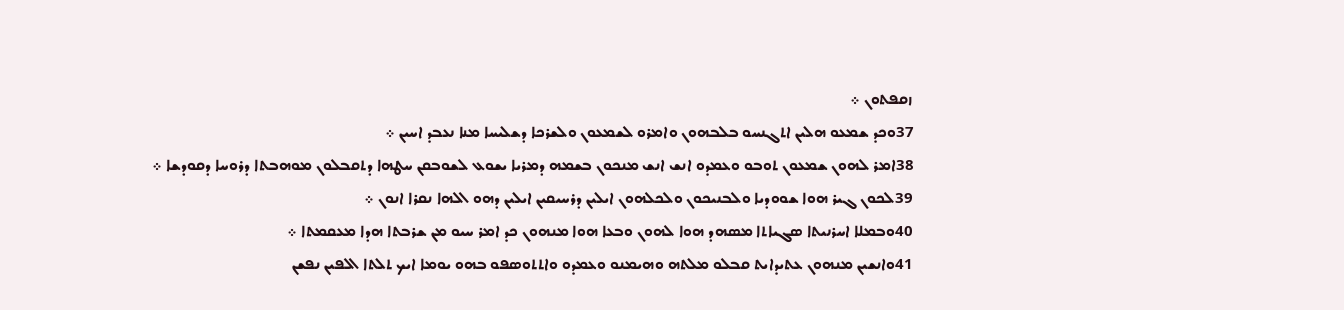ܙܩܦܬܘܢ ܀
37ܘܟܕ ܫܡܥܘ ܗܠܝܢ ܐܬܓܢܚܘ ܒܠܒܗܘܢ ܘܐܡܪܘ ܠܫܡܥܘܢ ܘܠܫܪܟܐ ܕܫܠܝܚܐ ܡܢܐ ܢܥܒܕ ܐܚܝܢ ܀
38ܐܡܪ ܠܗܘܢ ܫܡܥܘܢ ܬܘܒܘ ܘܥܡܕܘ ܐܢܫ ܐܢܫ ܡܢܟܘܢ ܒܫܡܗ ܕܡܪܝܐ ܝܫܘܥ ܠܫܘܒܩܢ ܚܛܗܐ ܕܬܩܒܠܘܢ ܡܘܗܒܬܐ ܕܪܘܚܐ ܕܩܘܕܫܐ ܀
39ܠܟܘܢ ܓܝܪ ܗܘܐ ܫܘܘܕܝܐ ܘܠܒܢܝܟܘܢ ܘܠܟܠܗܘܢ ܐܝܠܝܢ ܕܪܚܝܩܝܢ ܐܝܠܝܢ ܕܗܘ ܐܠܗܐ ܢܩܪܐ ܐܢܘܢ ܀
40ܘܒܡܠܐ ܐܚܪܢܝܬܐ ܤܓܝܐܬܐ ܡܤܗܕ ܗܘܐ ܠܗܘܢ ܘܒܥܐ ܗܘܐ ܡܢܗܘܢ ܟܕ ܐܡܪ ܚܝܘ ܡܢ ܫܪܒܬܐ ܗܕܐ ܡܥܩܡܬܐ ܀
41ܘܐܢܫܝܢ ܡܢܗܘܢ ܥܬܝܕܐܝܬ ܩܒܠܘ ܡܠܬܗ ܘܗܝܡܢܘ ܘܥܡܕܘ ܘܐܬܬܘܤܦܘ ܒܗܘ ܝܘܡܐ ܐܝܟ ܬܠܬܐ ܐܠܦܝܢ ܢܦܫܢ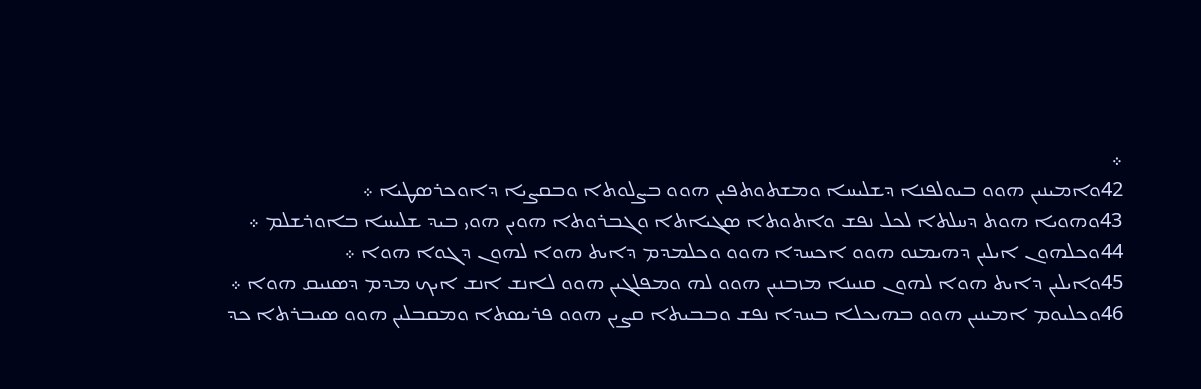܀
42ܘܐܡܝܢܝܢ ܗܘܘ ܒܝܘܠܦܢܐ ܕܫܠܝܚܐ ܘܡܫܬܘܬܦܝܢ ܗܘܘ ܒܨܠܘܬܐ ܘܒܩܨܝܐ ܕܐܘܟܪܤܛܝܐ ܀
43ܘܗܘܝܐ ܗܘܬ ܕܚܠܬܐ ܠܟܠ ܢܦܫ ܘܐܬܘܬܐ ܤܓܝܐܬܐ ܘܓܒܪܘܬܐ ܗܘܝܢ ܗܘܝ ܒܝܕ ܫܠܝܚܐ ܒܐܘܪܫܠܡ ܀
44ܘܟܠܗܘܢ ܐܝܠܝܢ ܕܗܝܡܢܘ ܗܘܘ ܐܟܚܕܐ ܗܘܘ ܘܟܠܡܕܡ ܕܐܝܬ ܗܘܐ ܠܗܘܢ ܕܓܘܐ ܗܘܐ ܀
45ܘܐܝܠܝܢ ܕܐܝܬ ܗܘܐ ܠܗܘܢ ܩܢܝܢܐ ܡܙܒܢܝܢ ܗܘܘ ܠܗ ܘܡܦܠܓܝܢ ܗܘܘ ܠܐܢܫ ܐܢܫ ܐܝܟ ܡܕܡ ܕܤܢܝܩ ܗܘܐ ܀
46ܘܟܠܝܘܡ ܐܡܝܢܝܢ ܗܘܘ ܒܗܝܟܠܐ ܒܚܕܐ ܢܦܫ ܘܒܒܝܬܐ ܩܨܝܢ ܗܘܘ ܦܪܝܤܬܐ ܘܡܩܒܠܝܢ ܗܘܘ ܤܝܒܪܬܐ ܟܕ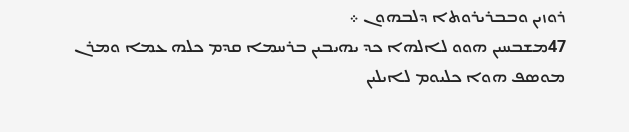ܪܘܙܝܢ ܘܒܒܪܝܪܘܬܐ ܕܠܒܗܘܢ ܀
47ܡܫܒܚܝܢ ܗܘܘ ܠܐܠܗܐ ܟܕ ܝܗܝܒܝܢ ܒܪܚܡܐ ܩܕܡ ܟܠܗ ܥܡܐ ܘܡܪܢ ܡܘܤܦ ܗܘܐ ܟܠܝܘܡ ܠܐܝܠܝܢ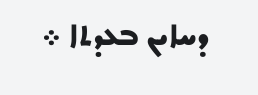ܕܚܐܝܢ ܒܥܕܬܐ ܀